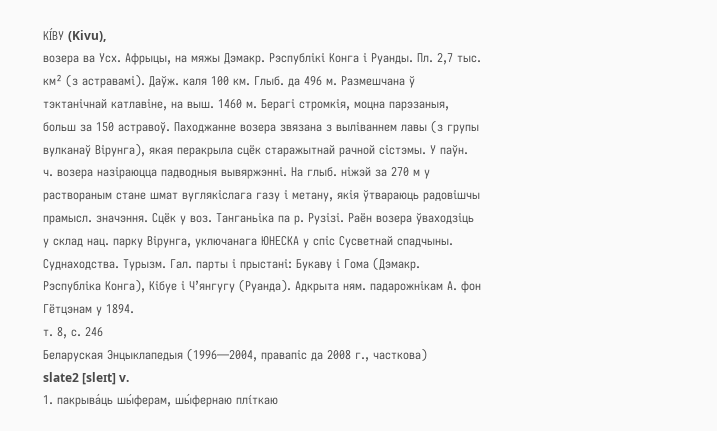КІ́ВУ (Kivu),
возера ва Усх. Афрыцы, на мяжы Дэмакр. Рэспублікі Конга і Руанды. Пл. 2,7 тыс. км² (з астравамі). Даўж. каля 100 км. Глыб. да 496 м. Размешчана ў тэктанічнай катлавіне, на выш. 1460 м. Берагі стромкія, моцна парэзаныя, больш за 150 астравоў. Паходжанне возера звязана з выліваннем лавы (з групы вулканаў Вірунга), якая перакрыла сцёк старажытнай рачной сістэмы. У паўн. ч. возера назіраюцца падводныя вывяржэнні. На глыб. ніжэй за 270 м у раствораным стане шмат вуглякіслага газу і метану, якія ўтвараюць радовішчы прамысл. значэння. Сцёк у воз. Танганьіка па р. Рузізі. Раён возера ўваходзіць у склад нац. парку Вірунга, уключанага ЮНЕСКА у спіс Сусветнай спадчыны. Суднаходства. Турызм. Гал. парты і прыстані: Букаву і Гома (Дэмакр. Рэспубліка Конга), Кібуе і Ч’янгугу (Руанда). Адкрыта ням. падарожнікам А. фон Гётцэнам у 1894.
т. 8, с. 246
Беларуская Энцыклапедыя (1996—2004, правапіс да 2008 г., часткова)
slate2 [sleɪt] v.
1. пакрыва́ць шы́ферам, шы́фернаю плі́ткаю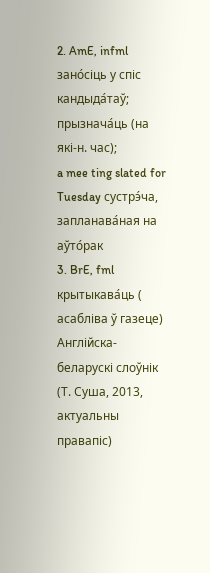2. AmE, infml зано́сіць у спіс кандыда́таў; прызнача́ць (на які-н. час);
a mee ting slated for Tuesday сустрэ́ча, запланава́ная на аўто́рак
3. BrE, fml крытыкава́ць ( асабліва ў газеце)
Англійска-беларускі слоўнік (Т. Суша, 2013, актуальны правапіс)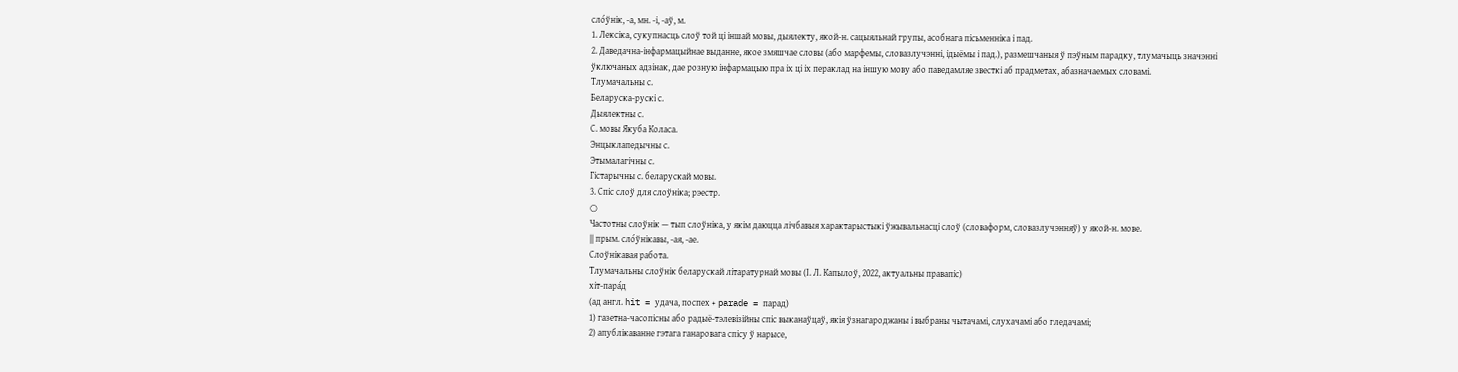сло́ўнік, -а, мн. -і, -аў, м.
1. Лексіка, сукупнасць слоў той ці іншай мовы, дыялекту, якой-н. сацыяльнай групы, асобнага пісьменніка і пад.
2. Даведачна-інфармацыйнае выданне, якое змяшчае словы (або марфемы, словазлучэнні, ідыёмы і пад.), размешчаныя ў пэўным парадку, тлумачыць значэнні ўключаных адзінак, дае розную інфармацыю пра іх ці іх пераклад на іншую мову або паведамляе звесткі аб прадметах, абазначаемых словамі.
Тлумачальны с.
Беларуска-рускі с.
Дыялектны с.
С. мовы Якуба Коласа.
Энцыклапедычны с.
Этымалагічны с.
Гістарычны с. беларускай мовы.
3. Спіс слоў для слоўніка; рэестр.
○
Частотны слоўнік — тып слоўніка, у якім даюцца лічбавыя характарыстыкі ўжывальнасці слоў (словаформ, словазлучэнняў) у якой-н. мове.
|| прым. сло́ўнікавы, -ая, -ае.
Слоўнікавая работа.
Тлумачальны слоўнік беларускай літаратурнай мовы (І. Л. Капылоў, 2022, актуальны правапіс)
хіт-пара́д
(ад англ. hit = удача, поспех + parade = парад)
1) газетна-часопісны або радыё-тэлевізійны спіс выканаўцаў, якія ўзнагароджаны і выбраны чытачамі, слухачамі або гледачамі;
2) апублікаванне гэтага ганаровага спісу ў нарысе,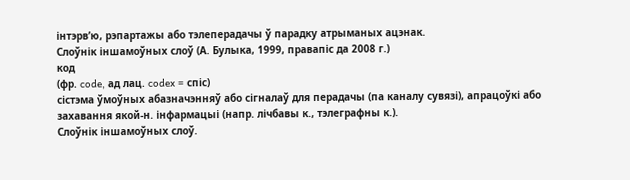інтэрв’ю, рэпартажы або тэлеперадачы ў парадку атрыманых ацэнак.
Слоўнік іншамоўных слоў (А. Булыка, 1999, правапіс да 2008 г.)
код
(фр. code, ад лац. codex = спіс)
сістэма ўмоўных абазначэнняў або сігналаў для перадачы (па каналу сувязі), апрацоўкі або захавання якой-н. інфармацыі (напр. лічбавы к., тэлеграфны к.).
Слоўнік іншамоўных слоў.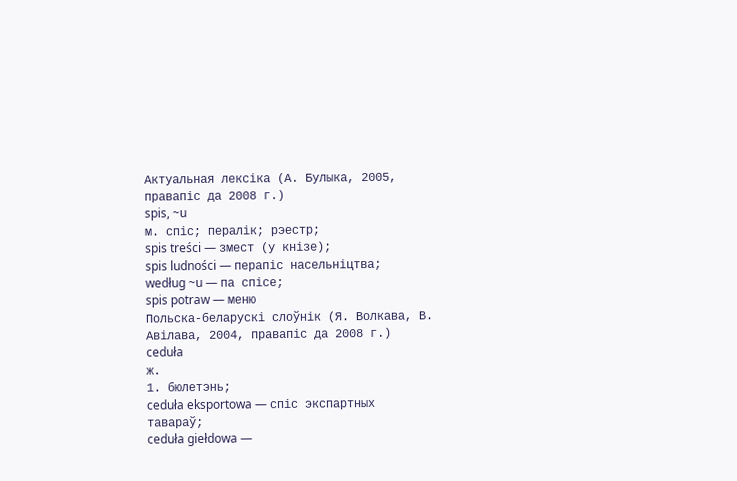Актуальная лексіка (А. Булыка, 2005, правапіс да 2008 г.)
spis, ~u
м. спіс; пералік; рэестр;
spis treści — змест (у кнізе);
spis ludności — перапіс насельніцтва;
według ~u — па спісе;
spis potraw — меню
Польска-беларускі слоўнік (Я. Волкава, В. Авілава, 2004, правапіс да 2008 г.)
ceduła
ж.
1. бюлетэнь;
ceduła eksportowa — спіс экспартных тавараў;
ceduła giełdowa —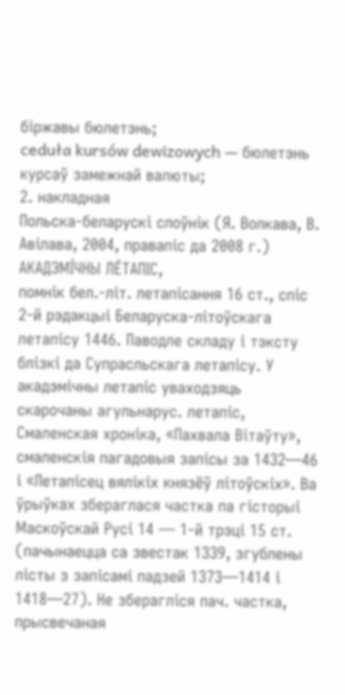біржавы бюлетэнь;
ceduła kursów dewizowych — бюлетэнь курсаў замежнай валюты;
2. накладная
Польска-беларускі слоўнік (Я. Волкава, В. Авілава, 2004, правапіс да 2008 г.)
АКАДЭМІ́ЧНЫ ЛЕ́ТАПІС,
помнік бел.-літ. летапісання 16 ст., спіс 2-й рэдакцыі Беларуска-літоўскага летапісу 1446. Паводле складу і тэксту блізкі да Супрасльскага летапісу. У акадэмічны летапіс уваходзяць скарочаны агульнарус. летапіс, Смаленская хроніка, «Пахвала Вітаўту», смаленскія пагадовыя запісы за 1432—46 і «Летапісец вялікіх князёў літоўскіх». Ва ўрыўках збераглася частка па гісторыі Маскоўскай Русі 14 — 1-й трэці 15 ст. (пачынаецца са звестак 1339, згублены лісты з запісамі падзей 1373—1414 і 1418—27). Не зберагліся пач. частка, прысвечаная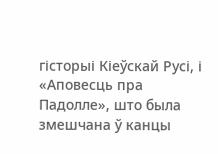гісторыі Кіеўскай Русі, і «Аповесць пра Падолле», што была змешчана ў канцы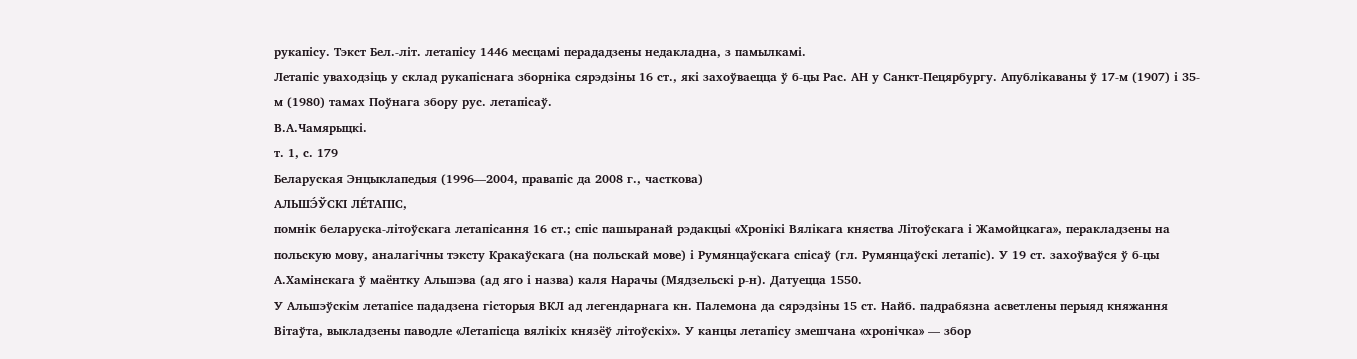рукапісу. Тэкст Бел.-літ. летапісу 1446 месцамі перададзены недакладна, з памылкамі.
Летапіс уваходзіць у склад рукапіснага зборніка сярэдзіны 16 ст., які захоўваецца ў б-цы Рас. АН у Санкт-Пецярбургу. Апублікаваны ў 17-м (1907) і 35-м (1980) тамах Поўнага збору рус. летапісаў.
В.А.Чамярыцкі.
т. 1, с. 179
Беларуская Энцыклапедыя (1996—2004, правапіс да 2008 г., часткова)
АЛЬШЭ́ЎСКІ ЛЕ́ТАПІС,
помнік беларуска-літоўскага летапісання 16 ст.; спіс пашыранай рэдакцыі «Хронікі Вялікага княства Літоўскага і Жамойцкага», перакладзены на польскую мову, аналагічны тэксту Кракаўскага (на польскай мове) і Румянцаўскага спісаў (гл. Румянцаўскі летапіс). У 19 ст. захоўваўся ў б-цы А.Хамінскага ў маёнтку Альшэва (ад яго і назва) каля Нарачы (Мядзельскі р-н). Датуецца 1550.
У Альшэўскім летапісе пададзена гісторыя ВКЛ ад легендарнага кн. Палемона да сярэдзіны 15 ст. Найб. падрабязна асветлены перыяд княжання Вітаўта, выкладзены паводле «Летапісца вялікіх князёў літоўскіх». У канцы летапісу змешчана «хронічка» — збор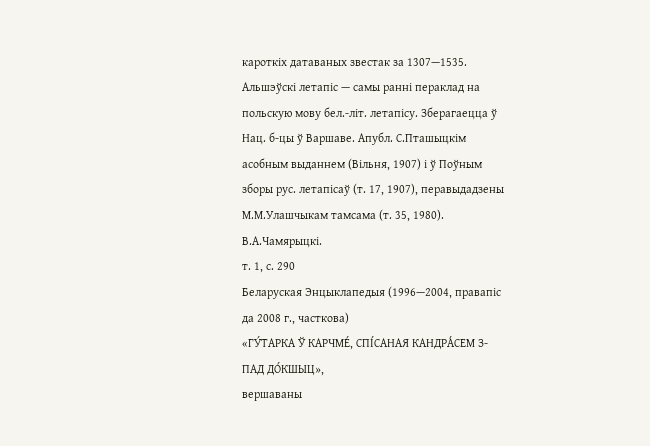кароткіх датаваных звестак за 1307—1535. Альшэўскі летапіс — самы ранні пераклад на польскую мову бел.-літ. летапісу. Зберагаецца ў Нац. б-цы ў Варшаве. Апубл. С.Пташыцкім асобным выданнем (Вільня, 1907) і ў Поўным зборы рус. летапісаў (т. 17, 1907), перавыдадзены М.М.Улашчыкам тамсама (т. 35, 1980).
В.А.Чамярыцкі.
т. 1, с. 290
Беларуская Энцыклапедыя (1996—2004, правапіс да 2008 г., часткова)
«ГУ́ТАРКА Ў КАРЧМЕ́, СПІ́САНАЯ КАНДРА́СЕМ З-ПАД ДО́КШЫЦ»,
вершаваны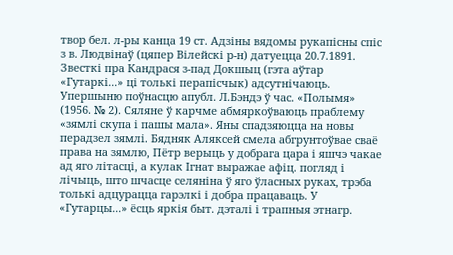твор бел. л-ры канца 19 ст. Адзіны вядомы рукапісны спіс з в. Людвінаў (цяпер Вілейскі р-н) датуецца 20.7.1891. Звесткі пра Кандрася з-пад Докшыц (гэта аўтар «Гутаркі...» ці толькі перапісчык) адсутнічаюць. Упершыню поўнасцю апубл. Л.Бэндэ ў час. «Полымя» (1956. № 2). Сяляне ў карчме абмяркоўваюць праблему «зямлі скупа і пашы мала». Яны спадзяюцца на новы перадзел зямлі. Бядняк Аляксей смела абгрунтоўвае сваё права на зямлю, Пётр верыць у добрага цара і яшчэ чакае ад яго літасці, а кулак Ігнат выражае афіц. погляд і лічыць, што шчасце селяніна ў яго ўласных руках, трэба толькі адцурацца гарэлкі і добра працаваць. У «Гутарцы...» ёсць яркія быт. дэталі і трапныя этнагр.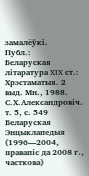замалёўкі.
Публ.:
Беларуская літаратура XIX ст.: Хрэстаматыя. 2 выд. Мн., 1988.
С.Х.Александровіч.
т. 5, с. 549
Беларуская Энцыклапедыя (1996—2004, правапіс да 2008 г., часткова)